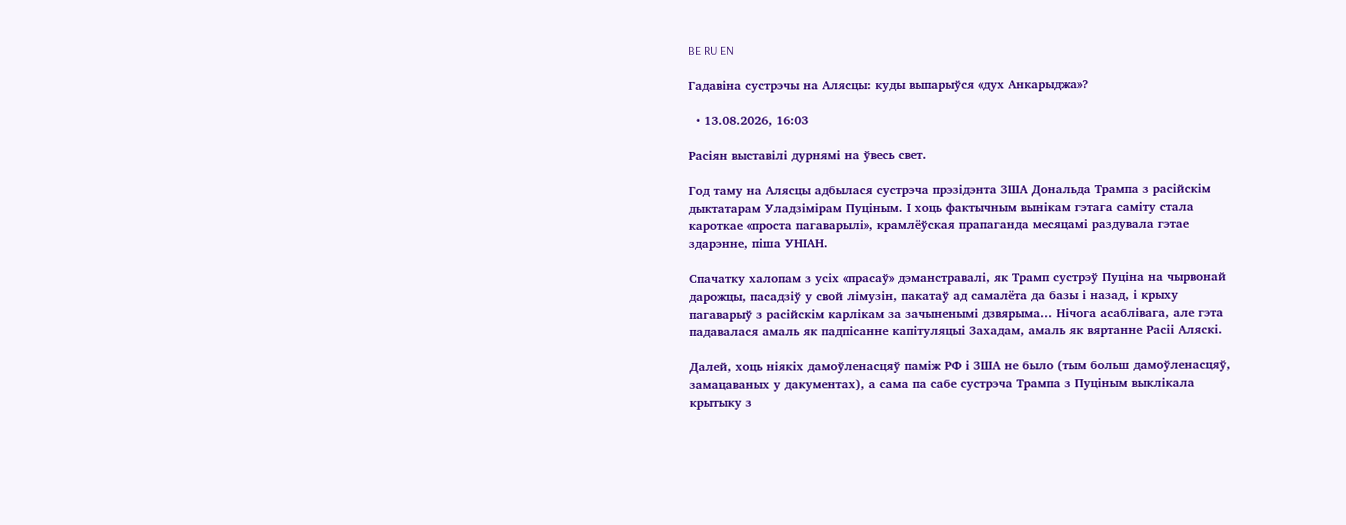BE RU EN

Гадавіна сустрэчы на Алясцы: куды выпарыўся «дух Анкарыджа»?

  • 13.08.2026, 16:03

Расіян выставілі дурнямі на ўвесь свет.

Год таму на Алясцы адбылася сустрэча прэзідэнта ЗША Дональда Трампа з расійскім дыктатарам Уладзімірам Пуціным. І хоць фактычным вынікам гэтага саміту стала кароткае «проста пагаварылі», крамлёўская прапаганда месяцамі раздувала гэтае здарэнне, піша УНІАН.

Спачатку халопам з усіх «прасаў» дэманстравалі, як Трамп сустрэў Пуціна на чырвонай дарожцы, пасадзіў у свой лімузін, пакатаў ад самалёта да базы і назад, і крыху пагаварыў з расійскім карлікам за зачыненымі дзвярыма... Нічога асаблівага, але гэта падавалася амаль як падпісанне капітуляцыі Захадам, амаль як вяртанне Расіі Аляскі.

Далей, хоць ніякіх дамоўленасцяў паміж РФ і ЗША не было (тым больш дамоўленасцяў, замацаваных у дакументах), а сама па сабе сустрэча Трампа з Пуціным выклікала крытыку з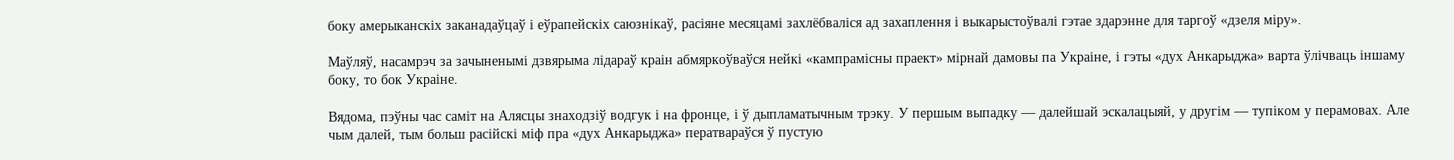боку амерыканскіх заканадаўцаў і еўрапейскіх саюзнікаў, расіяне месяцамі захлёбваліся ад захаплення і выкарыстоўвалі гэтае здарэнне для таргоў «дзеля міру».

Маўляў, насамрэч за зачыненымі дзвярыма лідараў краін абмяркоўваўся нейкі «кампрамісны праект» мірнай дамовы па Украіне, і гэты «дух Анкарыджа» варта ўлічваць іншаму боку, то бок Украіне.

Вядома, пэўны час саміт на Алясцы знаходзіў водгук і на фронце, і ў дыпламатычным трэку. У першым выпадку — далейшай эскалацыяй, у другім — тупіком у перамовах. Але чым далей, тым больш расійскі міф пра «дух Анкарыджа» ператвараўся ў пустую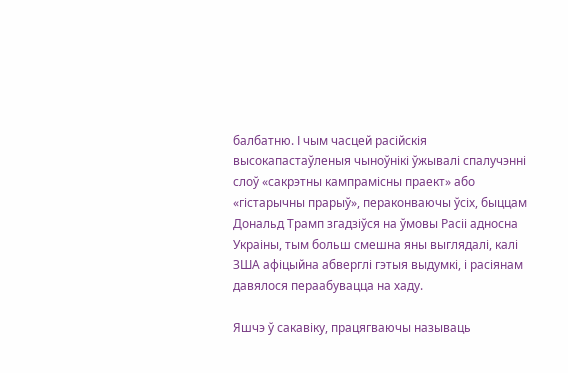балбатню. І чым часцей расійскія высокапастаўленыя чыноўнікі ўжывалі спалучэнні слоў «сакрэтны кампрамісны праект» або «гістарычны прарыў», пераконваючы ўсіх, быццам Дональд Трамп згадзіўся на ўмовы Расіі адносна Украіны, тым больш смешна яны выглядалі, калі ЗША афіцыйна абверглі гэтыя выдумкі, і расіянам давялося пераабувацца на хаду.

Яшчэ ў сакавіку, працягваючы называць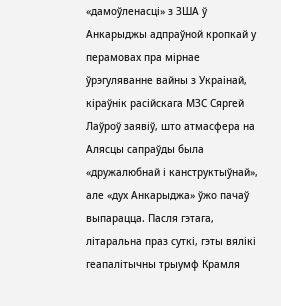«дамоўленасці» з ЗША ў Анкарыджы адпраўной кропкай у перамовах пра мірнае ўрэгуляванне вайны з Украінай, кіраўнік расійскага МЗС Сяргей Лаўроў заявіў, што атмасфера на Алясцы сапраўды была «дружалюбнай і канструктыўнай», але «дух Анкарыджа» ўжо пачаў выпарацца. Пасля гэтага, літаральна праз суткі, гэты вялікі геапалітычны трыумф Крамля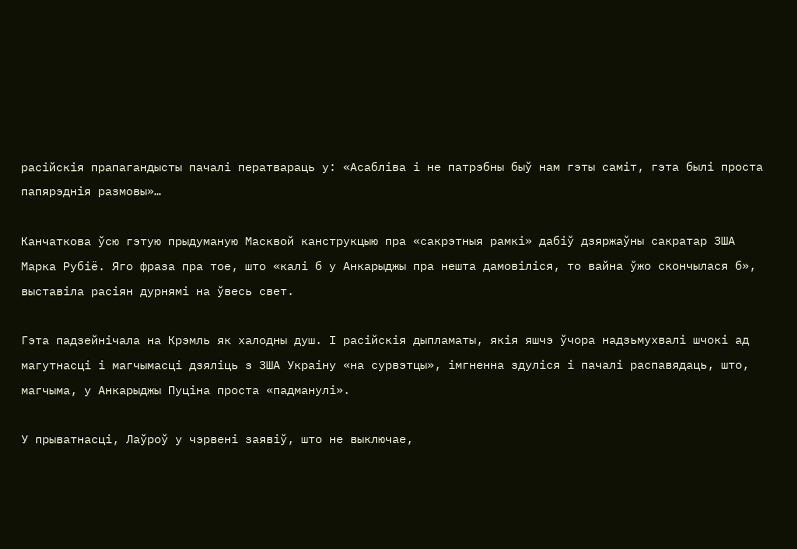расійскія прапагандысты пачалі ператвараць у: «Асабліва і не патрэбны быў нам гэты саміт, гэта былі проста папярэднія размовы»…

Канчаткова ўсю гэтую прыдуманую Масквой канструкцыю пра «сакрэтныя рамкі» дабіў дзяржаўны сакратар ЗША Марка Рубіё. Яго фраза пра тое, што «калі б у Анкарыджы пра нешта дамовіліся, то вайна ўжо скончылася б», выставіла расіян дурнямі на ўвесь свет.

Гэта падзейнічала на Крэмль як халодны душ. І расійскія дыпламаты, якія яшчэ ўчора надзьмухвалі шчокі ад магутнасці і магчымасці дзяліць з ЗША Украіну «на сурвэтцы», імгненна здуліся і пачалі распавядаць, што, магчыма, у Анкарыджы Пуціна проста «падманулі».

У прыватнасці, Лаўроў у чэрвені заявіў, што не выключае,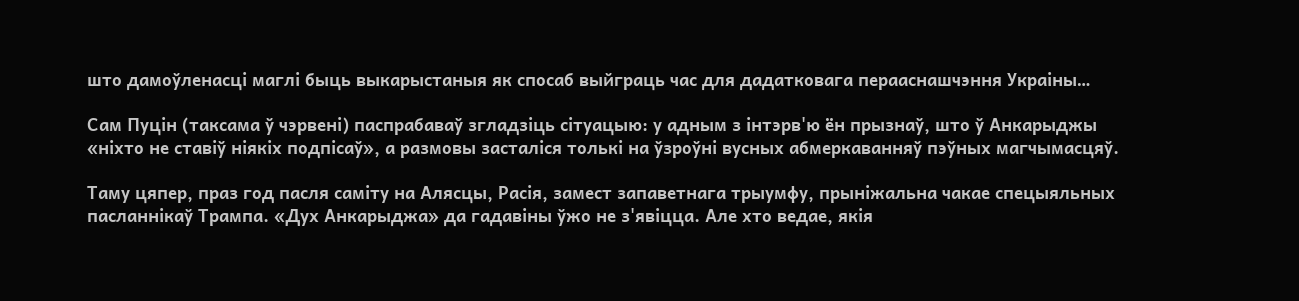што дамоўленасці маглі быць выкарыстаныя як спосаб выйграць час для дадатковага перааснашчэння Украіны…

Сам Пуцін (таксама ў чэрвені) паспрабаваў згладзіць сітуацыю: у адным з інтэрв'ю ён прызнаў, што ў Анкарыджы «ніхто не ставіў ніякіх подпісаў», а размовы засталіся толькі на ўзроўні вусных абмеркаванняў пэўных магчымасцяў.

Таму цяпер, праз год пасля саміту на Алясцы, Расія, замест запаветнага трыумфу, прыніжальна чакае спецыяльных пасланнікаў Трампа. «Дух Анкарыджа» да гадавіны ўжо не з'явіцца. Але хто ведае, якія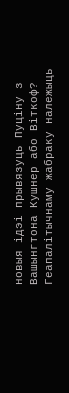новыя ідэі прывязуць Пуціну з Вашынгтона Кушнер або Віткоф? Геапалітычнаму жабраку належыць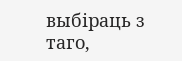выбіраць з таго,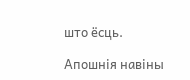што ёсць.

Апошнія навіны